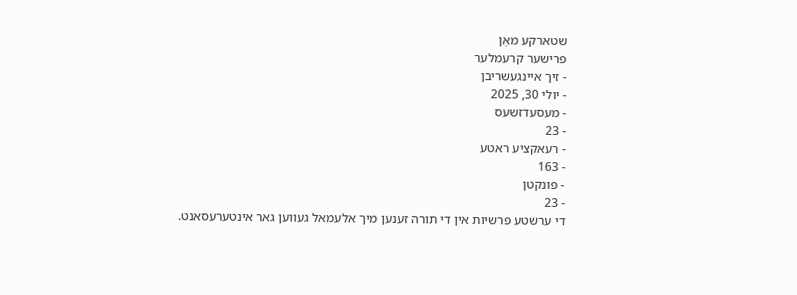שטארקע מאַן
פרישער קרעמלער
- זיך איינגעשריבן
- יולי 30, 2025
- מעסעדזשעס
- 23
- רעאקציע ראטע
- 163
- פונקטן
- 23
די ערשטע פרשיות אין די תורה זענען מיך אלעמאל געווען גאר אינטערעסאנט.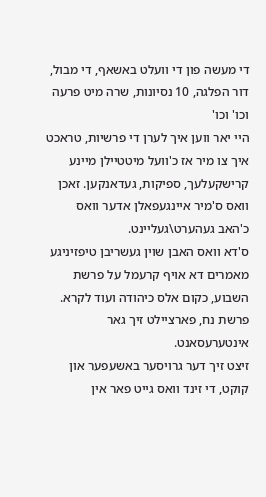די מעשה פון די וועלט באשאף, די מבול, דור הפלגה, 10 נסיונות, שרה מיט פרעה וכו' וכו'
היי יאר ווען איך לערן די פרשיות, טראכט איך צו מיר אז כ'וועל מיטטיילן מיינע קרישקעלעך, ספיקות, געדאנקען. זאכן וואס ס'מיר איינגעפאלן אדער וואס כ'האב געהערט\געליינט.
ס'דא וואס האבן שוין געשריבן טיפזיניגע מאמרים דא אויף קרעמל על פרשת השבוע, כקום אלס כיהודה ועוד לקרא.
פרשת נח, פארציילט זיך גאר אינטערעסאנט.
זיצט זיך דער גרויסער באשעפער און קוקט, די זינד וואס גייט פאר אין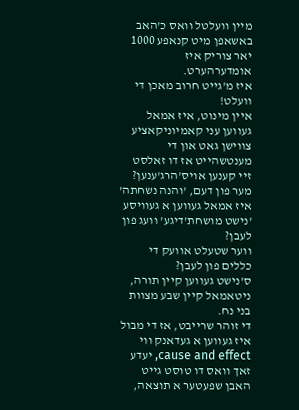מיין וועלטל וואס כ'האב באשאפן מיט קנאפע 1000 יאר צוריק איז אומדערהערט.
איז מ'גייט חרוב מאכן די וועלט!
איין מינוט, איז אמאל געווען עני קאמיוניקאציע צווישן גאט און די מענטשהייט אז דו זאלסט זיי קענען אויס'הרג'ענען?
מער פון דעם, 'והנה נשחתה' איז אמאל געווען א געוויסע 'נישט מושחת'דיגע' וועג פון לעבן?
ווער שטעלט אוועק די כללים פון לעבן?
ס'נישט געווען קיין תורה, ניטאמאל קיין שבע מצוות בני נח.
די זוהר שרייבט, אז די מבול איז געווען א געדאנק ווי cause and effect, יעדע זאך וואס דו טוסט גייט האבן שפעטער א תוצאה,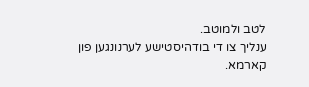לטב ולמוטב.
ענליך צו די בודהיסטישע לערנונגען פון קארמא.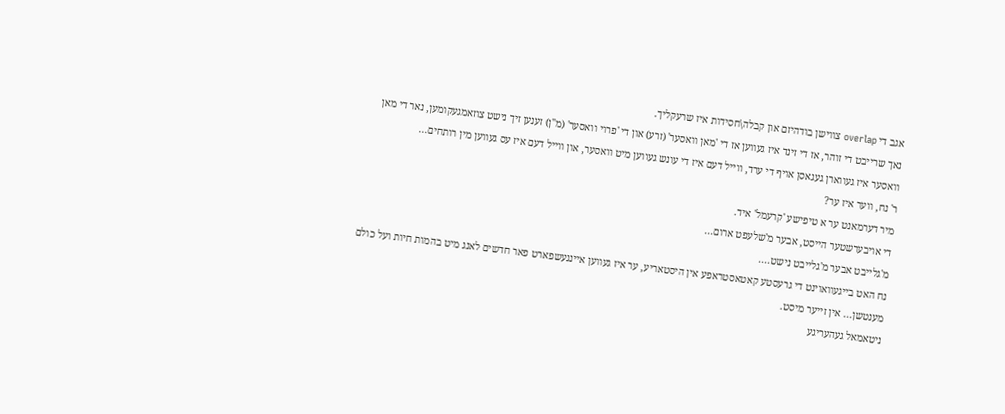אגב די overlap צווישן בודהיזם און קבלה\חסידות איז שרעקליך.
נאך שרייבט די זוהר, אז די זינד איז געווען אז די 'מאן וואסער' (זרע) און די 'פרוי וואסער' (מ"ן) זענען זיך נישט צוזאמגעקומען, נאר די מאן וואסער איז געווארן געגאסן אויף די ערד, ווייל דעם איז די עונש געווען מיט וואסער, און ווייל דעם איז עס געווען מין רותחים...
ר' נח, ווער איז ער?
מיר דערמאנט ער א טיפישע 'קרעמל' איד.
די אויבערשטער הייסט, אבער מ'שלעפט ארום...
מ'גלייבט אבער מ'גלייבט נישט....
נח האט בייגעוואוינט די גרעסטע קאטאסטראפע אין היסטאריע, ער איז געווען איינגעשפארט פאר חדשים לאנג מיט בהמות חיות ועל כולם מענטשן... אין זייער מיסט.
ניטאמאל געהעריגע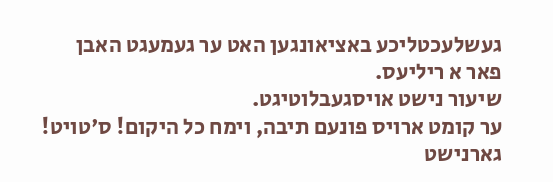געשלעכטליכע באציאונגען האט ער געמעגט האבן פאר א ריליעס.
שיעור נישט אויסגעבלוטיגט.
ער קומט ארויס פונעם תיבה, וימח כל היקום! ס'טויט!
גארנישט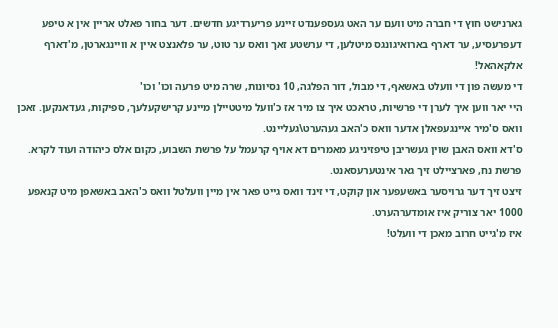גארנישט חוץ די חברה מיט וועם ער האט געספענדט זיינע פריערדיגע חדשים. דער בחור פאלט אריין אין א טיפע דעפרעסיע, ער דארף בארואיגונגס מיטלען, די ערשטע זאך וואס ער טוט, ער פלאנצט איין א וויינגארטן, מ'דארף אלקאהאל!
די מעשה פון די וועלט באשאף, די מבול, דור הפלגה, 10 נסיונות, שרה מיט פרעה וכו' וכו'
היי יאר ווען איך לערן די פרשיות, טראכט איך צו מיר אז כ'וועל מיטטיילן מיינע קרישקעלעך, ספיקות, געדאנקען. זאכן וואס ס'מיר איינגעפאלן אדער וואס כ'האב געהערט\געליינט.
ס'דא וואס האבן שוין געשריבן טיפזיניגע מאמרים דא אויף קרעמל על פרשת השבוע, כקום אלס כיהודה ועוד לקרא.
פרשת נח, פארציילט זיך גאר אינטערעסאנט.
זיצט זיך דער גרויסער באשעפער און קוקט, די זינד וואס גייט פאר אין מיין וועלטל וואס כ'האב באשאפן מיט קנאפע 1000 יאר צוריק איז אומדערהערט.
איז מ'גייט חרוב מאכן די וועלט!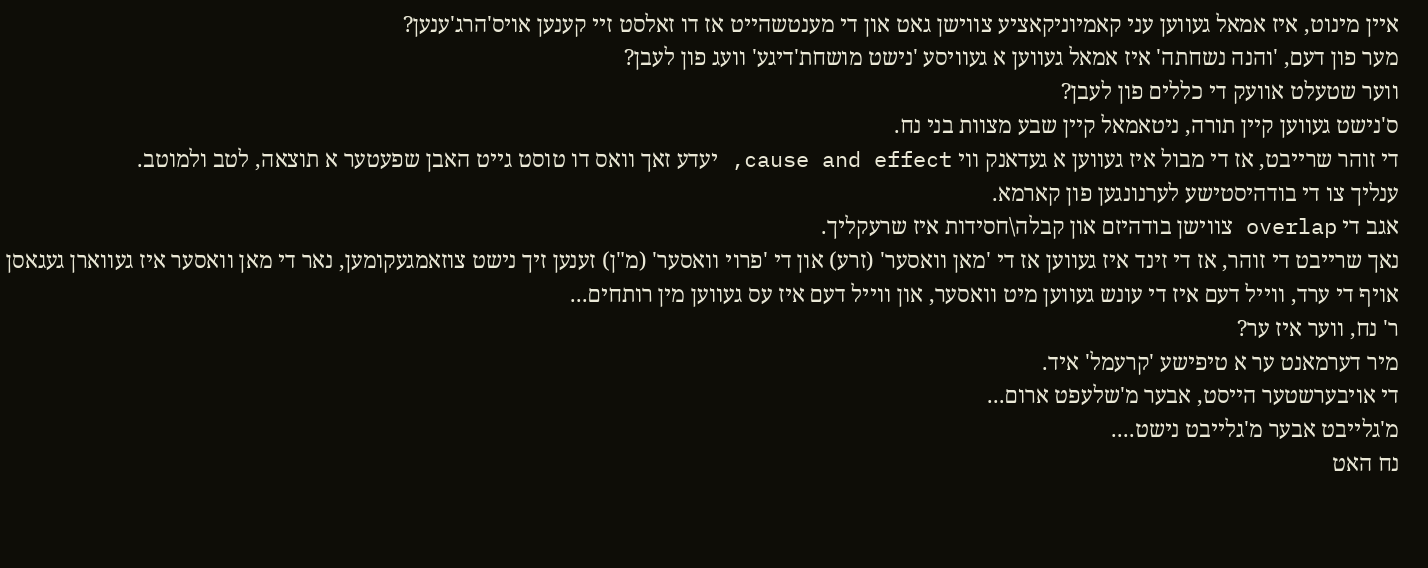איין מינוט, איז אמאל געווען עני קאמיוניקאציע צווישן גאט און די מענטשהייט אז דו זאלסט זיי קענען אויס'הרג'ענען?
מער פון דעם, 'והנה נשחתה' איז אמאל געווען א געוויסע 'נישט מושחת'דיגע' וועג פון לעבן?
ווער שטעלט אוועק די כללים פון לעבן?
ס'נישט געווען קיין תורה, ניטאמאל קיין שבע מצוות בני נח.
די זוהר שרייבט, אז די מבול איז געווען א געדאנק ווי cause and effect, יעדע זאך וואס דו טוסט גייט האבן שפעטער א תוצאה, לטב ולמוטב.
ענליך צו די בודהיסטישע לערנונגען פון קארמא.
אגב די overlap צווישן בודהיזם און קבלה\חסידות איז שרעקליך.
נאך שרייבט די זוהר, אז די זינד איז געווען אז די 'מאן וואסער' (זרע) און די 'פרוי וואסער' (מ"ן) זענען זיך נישט צוזאמגעקומען, נאר די מאן וואסער איז געווארן געגאסן אויף די ערד, ווייל דעם איז די עונש געווען מיט וואסער, און ווייל דעם איז עס געווען מין רותחים...
ר' נח, ווער איז ער?
מיר דערמאנט ער א טיפישע 'קרעמל' איד.
די אויבערשטער הייסט, אבער מ'שלעפט ארום...
מ'גלייבט אבער מ'גלייבט נישט....
נח האט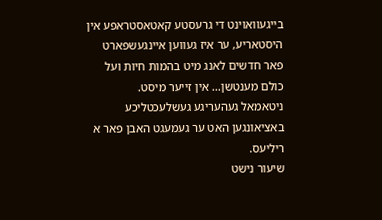בייגעוואוינט די גרעסטע קאטאסטראפע אין היסטאריע, ער איז געווען איינגעשפארט פאר חדשים לאנג מיט בהמות חיות ועל כולם מענטשן... אין זייער מיסט.
ניטאמאל געהעריגע געשלעכטליכע באציאונגען האט ער געמעגט האבן פאר א ריליעס.
שיעור נישט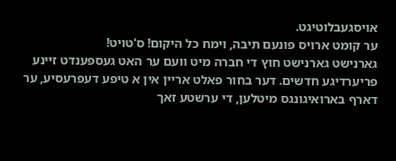אויסגעבלוטיגט.
ער קומט ארויס פונעם תיבה, וימח כל היקום! ס'טויט!
גארנישט גארנישט חוץ די חברה מיט וועם ער האט געספענדט זיינע פריערדיגע חדשים. דער בחור פאלט אריין אין א טיפע דעפרעסיע, ער דארף בארואיגונגס מיטלען, די ערשטע זאך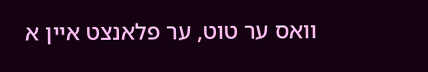וואס ער טוט, ער פלאנצט איין א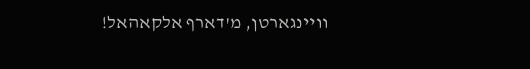וויינגארטן, מ'דארף אלקאהאל!